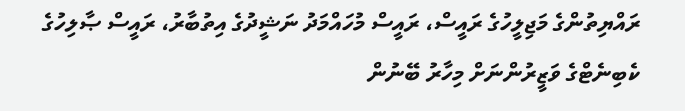ރައްޔިތުންގެ މަޖިލީހުގެ ރައީސް، ރައީސް މުހައްމަދު ނަޝީދުގެ އިތުބާރު، ރައީސް ޞާލިހުގެ ކެބިނެޓްގެ ވަޒީރުންނަށް މިހާރު ބޭނުން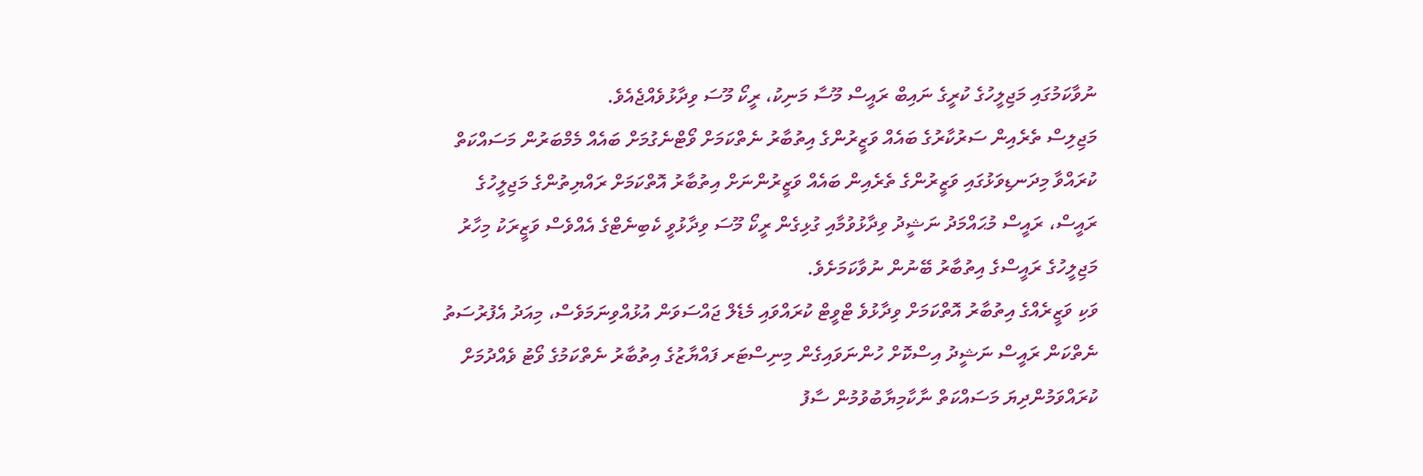ނުވާކަމުގައި މަޖިލީހުގެ ކުރީގެ ނައިބް ރައީސް މޫސާ މަނިކު، ރީކޯ މޫސަ ވިދާޅުވެއްޖެއެވެ.
މަޖިލިސް ތެރެއިން ސަރުކާރުގެ ބައެއް ވަޒީރުންގެ އިތުބާރު ނެތްކަމަށް ވޯޓްނެގުމަށް ބައެއް މެމްބަރުން މަސައްކަތް ކުރައްވާ މިދަނޑިވަޅުގައި ވަޒީރުންގެ ތެރެއިން ބައެއް ވަޒީރުންނަށް އިތުބާރު އޮތްކަމަށް ރައްޔިތުންގެ މަޖިލީހުގެ ރައީސް، ރައީސް މުޙައްމަދު ނަޝީދު ވިދާޅުވުމާއި ގުޅިގެން ރީކޯ މޫސަ ވިދާޅުވީ ކެބިނެޓްގެ އެއްވެސް ވަޒީރަކު މިހާރު މަޖިލީހުގެ ރައީސްގެ އިތުބާރު ބޭނުން ނުވާކަމަށެވެ.
ވަކި ވަޒީރެއްގެ އިތުބާރު އޮތްކަމަށް ވިދާޅުވެ ޓްވީޓް ކުރައްވައި މެޑެލް ޖައްސަވަން އުޅުއްވިނަމަވެސް، މިއަދު އެފުރުސަތު ނެތްކަން ރައީސް ނަޝީދު އިސްކޮށް ހުންނަވައިގެން މިނިސްޓަރ ފައްޔާޒުގެ އިތުބާރު ނެތްކަމުގެ ވޯޓު ވެއްދުމަށް ކުރައްވަމުންދިޔަ މަސައްކަތް ނާކާމިޔާބުވުމުން ސާފު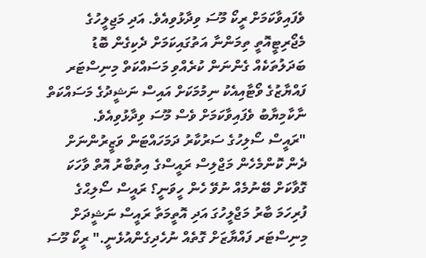ވެފައިވާކަމަށް ރީކޯ މޫސަ ވިދާޅުވިއެވެ. އަދި މަޖިލީހުގެ މެޖޯރިޓީއޮތީ ތިމަންނާ އަތުގައިކަމަށް ދެކިގެން ބޮޑު ބަދަލުތަކެއް ގެންނަން ކުރެއްވި މަސައްކަތް މިނިސްޓަރ ފައްޔާޒުގެ ވޯޓާއިއެކު ނިމުމަކަށް އައިސް ނަޝީދުގެ މަސައްކަތް ނާކާމިޔާބު ވެފައިވާކަމަށް ވެސް މޫސަ ވިދާޅުވިއެވެ.
"ރައީސް ސޯލިހުގެ ސަރުކާރު ދަމަހައްޓަން ވަޒީރުންނަށް ދެން ކޮންމެހެން މަޖްލިސް ރައީސްގެ އިތުބާރު އޮތް ވާހަކަ ގޮވާކަށް ބޭނުމެއް ނުވޭ ހެން ހީވަނީ؟ ރައީސް ސޯލިޙްގެ ފުރިހަމަ ބާރު މަޖްލީހުގަ އަދި އޮތީމަތާ ރައީސް ނަޝީދަށް މިނިސްޓަރ ފައްޔާޒަށް ގޮތެއް ނުހެދިގެންއުޅެނީ." ރީކޯ މޫސަ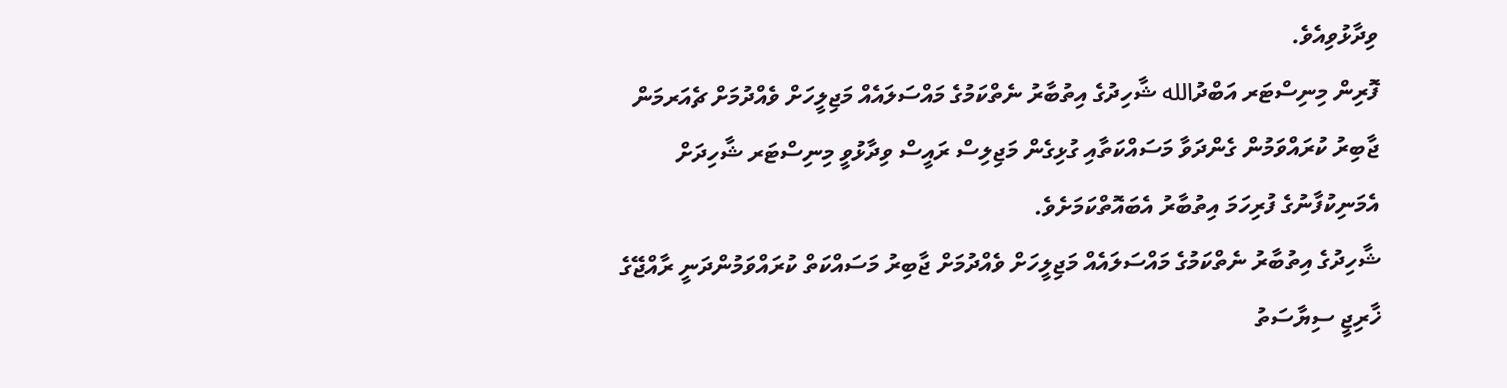ވިދާޅުވިއެވެ.
ފޮރިން މިނިސްޓަރ އަބްދުالله ޝާހިދުގެ އިތުބާރު ނެތްކަމުގެ މައްސަލައެއް މަޖިލީހަށް ވެއްދުމަށް ޗެއަރމަން ޖާބިރު ކުރައްވަމުން ގެންދަވާ މަސައްކަތާއި ގުޅިގެން މަޖިލިސް ރައީސް ވިދާޅުވީ މިނިސްޓަރ ޝާހިދަށް އެމަނިކުފާނުގެ ފުރިހަމަ އިތުބާރު އެބައޮތްކަމަށެވެ.
ޝާހިދުގެ އިތުބާރު ނެތްކަމުގެ މައްސަލައެއް މަޖިލީހަށް ވެއްދުމަށް ޖާބިރު މަސައްކަތް ކުރައްވަމުންދަނީ ރާއްޖޭގެ ޚާރިޖީ ސިޔާސަތު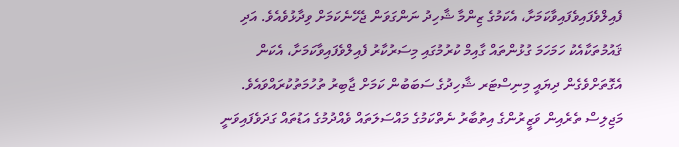ފެއިލްވެފައިވެފައިވާކަމަށާ، އެކަމުގެ ޒިންމާ ޝާހިދު ނަންގަވަން ޖެހޭނެކަމަށް ވިދާޅުވެއެވެ. އަދި ޤައުމުތަކާއެކު ހަމަހަމަ ގުޅުންތައް ގާއިމް ކުރުމުގައި މިސަރުކާރު ފެއިލްވެފައިވާކަމަށާ، އެކަން އެގޮތަށްވެގެން ދިޔައީ މިނިސްޓަރ ޝާހިދުގެ ސަބަބުން ކަމަށް ޖާބިރު ތުހުމަތުކުރައްވައެވެ.
މަޖިލިސް ތެރެއިން ވަޒީރުންގެ އިތުބާރު ނެތްކަމުގެ މައްސަލަތައް ވެއްދުމުގެ އަޑުތައް ގަދަވެފައިވަނީ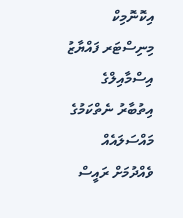އިކޮނޮމިކް މިނިސްޓަރ ފައްޔާޒު އިސްމާއިލްގެ އިތުބާރު ނެތްކަމުގެ މައްސަލައެއް ވެއްދުމަށް ރައީސް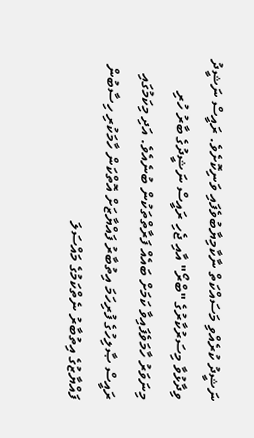ނަޝީދު ކުރެއްވި މަސައްކަތް ނާކާމިޔާބުވެފައި ވަނިކޮށެވެ. ރައީސް ނަޝީދު ވިދާޅުވާ މިސަރުކާރުގެ "ބްރޯ" އާއި ޖެހި ރައީސް ނަޝީދުގެ ބާރު ހުރި މިނަވަރު ހާމަވެފައިވާ ކަމަށް ބައެއް ފަރާތްތަކުން ބުނެއެވެ. އަދި މިކަމުގައި ރައީސް ޞާލިހުގެ ފުރިހަމަ އިތުބާރު ފައްޔާޒަށް އޮތްކަން ހާމަކުރި ހިސާބުން ފައްޔާޒުގެ އިތުބާރު ނެތްކަމުގެ މައްސަލަ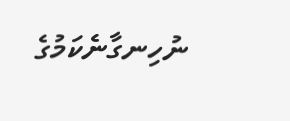ނުހިނގާނެކަމުގެ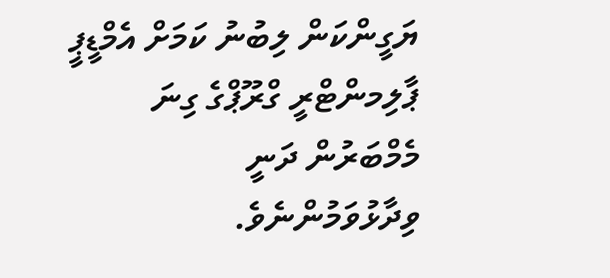ޔަގީންކަން ލިބުނު ކަމަށް އެމްޑީޕީ ޕާލިމންޓްރީ ގްރޫޕްގެ ގިނަ މެމްބަރުން ދަނީ ވިދާޅުވަމުންނެވެ.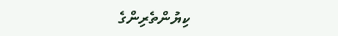ކިޔުންތެރިންގެ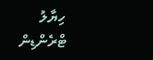ހިޔާލު
ޓްރެންޑިން